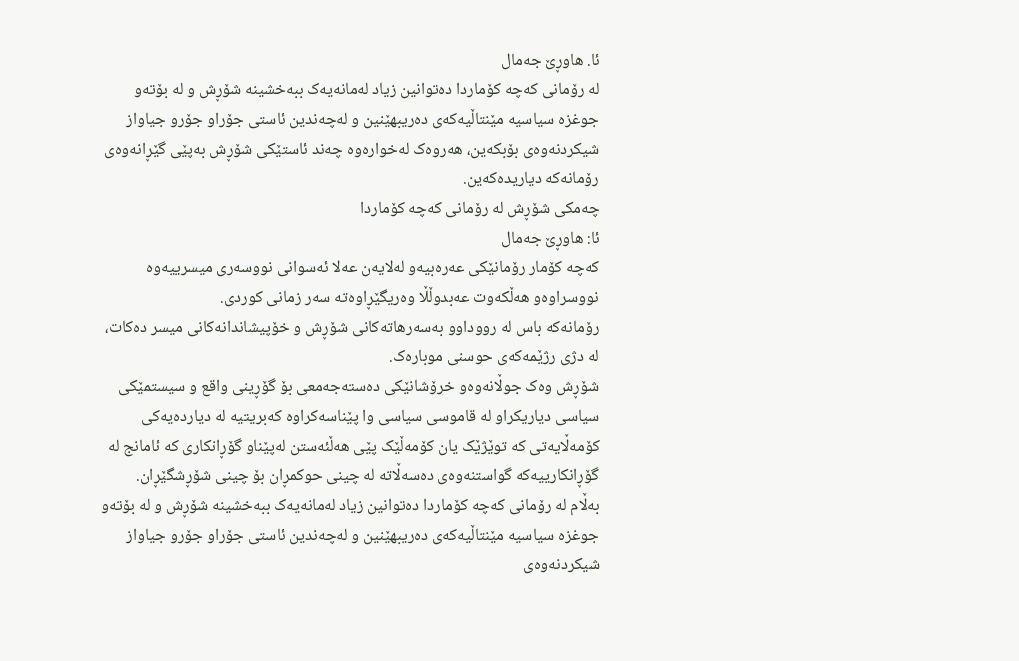ئا. هاوڕێ جەمال
لە رۆمانی کەچە کۆماردا دەتوانین زیاد لەمانەیەک ببەخشینە شۆڕش و لە بۆتەو جوغزە سیاسیە مێنتاڵیەکەی دەریبھێنین و لەچەندین ئاستی جۆراو جۆرو جیاواز شیکردنەوەی بۆبکەین، ھەروەک لەخوارەوە چەند ئاستێکی شۆڕش بەپێی گێڕانەوەی رۆمانەکە دیاریدەکەین.
چەمکی شۆڕش لە رۆمانی کەچە کۆماردا
ئا: هاوڕێ جەمال
کەچە کۆمار رۆمانێکی عەرەبیەو لەلایەن عەلا ئەسوانی نووسەری میسرییەوە نووسراوەو ھەڵکەوت عەبدوڵڵا وەریگێڕاوەتە سەر زمانی کوردی.
رۆمانەکە باس لە رووداوو بەسەرھاتەکانی شۆڕش و خۆپیشاندانەکانی میسر دەکات، لە دژی رژێمەکەی حوسنی موبارەک.
شۆڕش وەک جوڵانەوەو خرۆشانێکی دەستەجەمعی بۆ گۆڕینی واقع و سیستمێکی سیاسی دیاریکراو لە قاموسی سیاسی وا پێناسەکراوە کەبریتیە لە دیاردەیەکی کۆمەڵایەتی کە توێژێک یان کۆمەڵێک پێی ھەڵئەستن لەپێناو گۆڕانکاری کە ئامانج لە گۆڕانکارییەکە گواستنەوەی دەسەڵاتە لە چینی حوکمڕان بۆ چینی شۆڕشگێڕان.
بەڵام لە رۆمانی کەچە کۆماردا دەتوانین زیاد لەمانەیەک ببەخشینە شۆڕش و لە بۆتەو جوغزە سیاسیە مێنتاڵیەکەی دەریبھێنین و لەچەندین ئاستی جۆراو جۆرو جیاواز شیکردنەوەی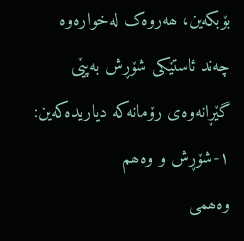بۆبکەین، ھەروەک لەخوارەوە چەند ئاستێکی شۆڕش بەپێی گێڕانەوەی رۆمانەکە دیاریدەکەین:
١-شۆڕش و وەھم
وەھمی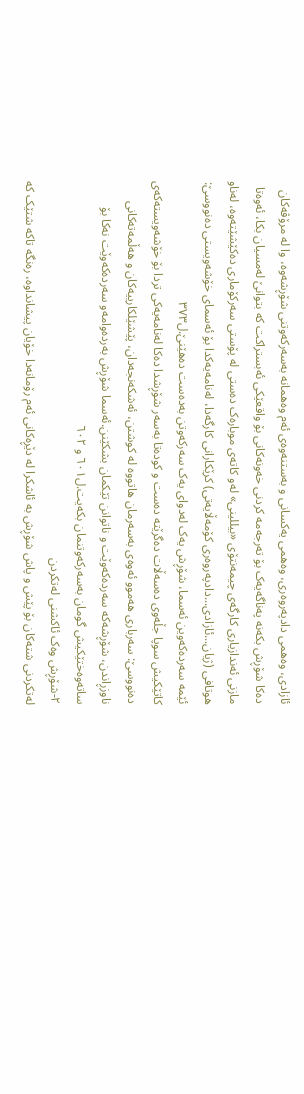ئازادی، وەھمی دادپەروەری، وەھمی یەکسانی و بەستنەوەی ئەم وەھمانە بەسەرکەوتنی شۆڕشەوە، وا لە مرۆڤەکان دەکا شۆڕش بکەنە پەناگەیەک بۆ تەرجەمە کردنی خەونەکانی بۆ واقعێکی ئەبستراکت کە بتوانێ لەمسیان بکا، ئەوەتا مازنی ئەندازیاری کارگەی چیمەنتۆی «بیللینی» لەو کاتەی موبارەک دەستی لە پۆستی سەرکۆماری دەکێشێتەوە، لەناو ھوتافی (ژیان...ئازادی...دادپەروەری کۆمەڵایەتی) کرێکارانی کارگەدا، لەنامەیەکدا بۆ ئەسمای خۆشەویستی دەنووسێ: ئێمە سەردەکەوین ئەسما، شۆڕش یەک لەدوای یەک سەرکەوتن بەدەست دەھێنێ.ل٣٧٣
کاتێکیش سوپا جڵەوی دەسەڵات دەگرێتە دەست و کودەتا بەسەر شۆڕشدا دەکا لەنامەیەکی تردا بۆ خۆشەویستەکەی دەنووسێ: سەرباری ھەموو ئەوەی بەسەرمان ھاتووە لە کوشتن، ئەشکەنجەدان، پێشێلکارییەکان و ھەڵمەتەکانی ناوزڕاندن، شۆڕشەکە سەردەکەوێت و ناتوانن تێکمان بشکێنن.ئەسما شۆڕش بەردەوامەو سەردەکەوێت نەکا بۆ ساتەوەختێکیش گومان بەسەرکەوتنمان بکەیت.ل٦٠١ و ٦٠٢
٢-شۆڕش وەک ئاکشنی لەتکردن
لەتکردنی شتەکان بۆ پێش و پاش شۆڕش بە ئاشکرا لە دێڕەکانی ئەم رۆمانەدا خۆیان پیشانداوە، رەنگە تاکە شتێک کە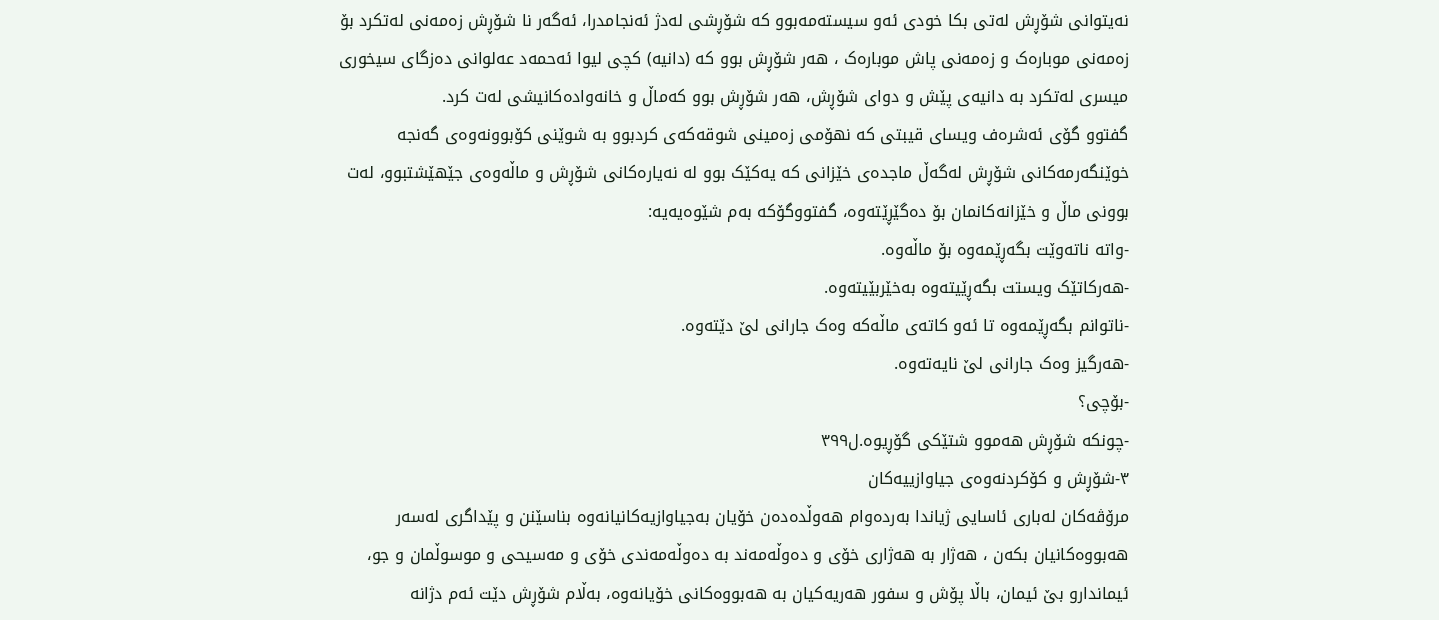نەیتوانی شۆڕش لەتی بکا خودی ئەو سیستەمەبوو کە شۆڕشی لەدژ ئەنجامدرا، ئەگەر نا شۆڕش زەمەنی لەتکرد بۆ زەمەنی موبارەک و زەمەنی پاش موبارەک ، ھەر شۆڕش بوو کە (دانیە) کچی لیوا ئەحمەد عەلوانی دەزگای سیخوری میسری لەتکرد بە دانیەی پێش و دوای شۆڕش، ھەر شۆڕش بوو کەماڵ و خانەوادەکانیشی لەت کرد.
گفتوو گۆی ئەشرەف ویسای قیبتی کە نھۆمی زەمینی شوقەکەی کردبوو بە شوێنی کۆبوونەوەی گەنجە خوێنگەرمەکانی شۆڕش لەگەڵ ماجدەی خێزانی کە یەکێک بوو لە نەیارەکانی شۆڕش و ماڵەوەی جێھێشتبوو، لەت بوونی ماڵ و خێزانەکانمان بۆ دەگێڕێتەوە، گفتووگۆکە بەم شێوەیەیە:
-واتە ناتەوێت بگەڕێمەوە بۆ ماڵەوە.
-ھەرکاتێک ویستت بگەڕێیتەوە بەخێربێیتەوە.
-ناتوانم بگەڕێمەوە تا ئەو کاتەی ماڵەکە وەک جارانی لێ دێتەوە.
-ھەرگیز وەک جارانی لێ نایەتەوە.
-بۆچی؟
-چونکە شۆڕش ھەموو شتێکی گۆڕیوە.ل٣٩٩
٣-شۆڕش و کۆکردنەوەی جیاوازییەکان
مرۆڤەکان لەباری ئاسایی ژیاندا بەردەوام ھەوڵدەدەن خۆیان بەجیاوازیەکانیانەوە بناسێنن و پێداگری لەسەر ھەبووەکانیان بکەن ، ھەژار بە ھەژاری خۆی و دەوڵەمەند بە دەوڵەمەندی خۆی و مەسیحی و موسوڵمان و جو، ئیماندارو بێ ئیمان، باڵا پۆش و سفور ھەریەکیان بە ھەبووەکانی خۆیانەوە، بەڵام شۆڕش دێت ئەم دژانە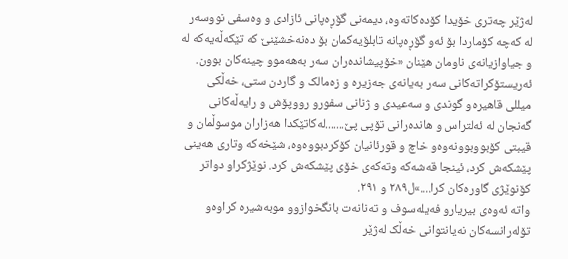لەژێر چەتری خۆیدا کۆدەکاتەوە، دیمەنی گۆڕەپانی ئازادی و وەسفی نووسەر لە کەچە کۆماردا بۆ ئەو گۆڕەپانە تابلۆیەکمان بۆ دەنەخشێنێ کە تێکەڵەیەکە لە و جیاوازیانەی ناومان ھێنان «خۆپیشاندەران سەر بەھەموو چینەکان بوون. ئەریستۆکراتەکانی سەر بەیانەی جەزیرە و زەمالک و گاردن ستی، خەڵکی میللی قاھیرەو گوندی و سەعیدی و ژنانی سفورو رووپۆش و رایەڵەکانی گەنجان لە ئەلتراس و ھاندەرانی تۆپی پێ.......لەکاتێکدا ھەزاران موسوڵمان و قیبتی کۆبووبوونەوەو خاچ و قورئانیان کۆکردبووەوە، شێخەکە وتاری ھەینی پێشکەش کرد، ئینجا قەشەکە وتەکەی خۆی پێشکەش کرد. نوێژکراو دواتر کۆنوێژی گاورەکان کرا....»ل٢٨٩ و ٢٩١.
واتە ئەوەی بیریارو فەیلەسوف و تەنانەت بانگخوازوو موبەشیرە کراوەو تۆلەرانسەکان نەیانتوانی خەڵک لەژێر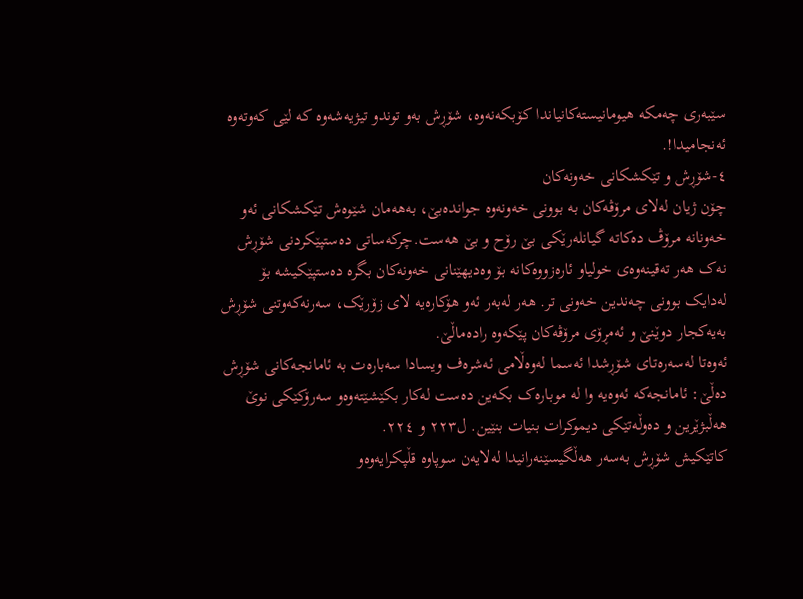سێبەری چەمکە ھیومانیستەکانیاندا کۆبکەنەوە، شۆڕش بەو توندو تیژیەشەوە کە لێی کەوتەوە ئەنجامیدا!.
٤-شۆڕش و تێکشکانی خەونەکان
چۆن ژیان لەلای مرۆڤەکان بە بوونی خەونەوە جواندەبێ، بەھەمان شێوەش تێکشکانی ئەو خەونانە مرۆڤ دەکاتە گیانلەرێکی بێ رۆح و بێ ھەست.چرکەساتی دەستپێکردنی شۆڕش نەک ھەر تەقینەوەی خولیاو ئارەزووەکانە بۆ وەدیھێنانی خەونەکان بگرە دەستپێکیشە بۆ لەدایک بوونی چەندین خەونی تر. ھەر لەبەر ئەو ھۆکارەیە لای زۆرێک، سەرنەکەوتنی شۆڕش بەیەکجار دوێنێ و ئەمڕۆی مرۆڤەکان پێکەوە رادەماڵێ.
ئەوەتا لەسەرەتای شۆڕشدا ئەسما لەوەڵامی ئەشرەف ویسادا سەبارەت بە ئامانجەکانی شۆڕش دەڵێ: ئامانجەکە ئەوەیە وا لە موبارەک بکەین دەست لەکار بکێشێتەوەو سەرۆکێکی نوێ ھەڵبژێرین و دەوڵەتێکی دیموکرات بنیات بنێین. ل٢٢٣ و ٢٢٤.
کاتێکیش شۆڕش بەسەر ھەڵگیسێنەرانیدا لەلایەن سوپاوە قڵپکرایەوەو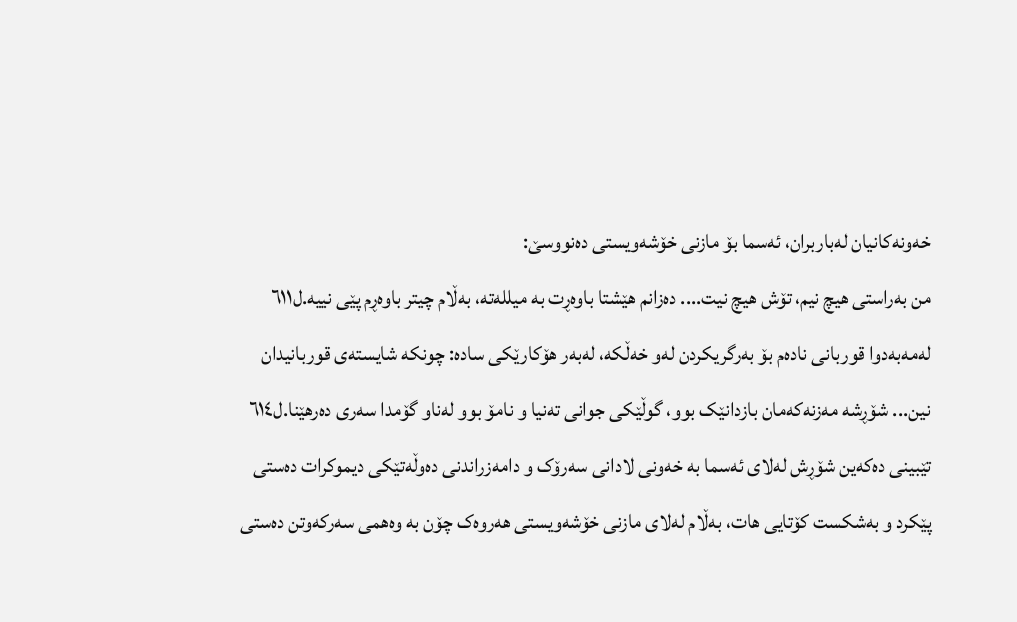خەونەکانیان لەباربران، ئەسما بۆ مازنی خۆشەویستی دەنووسێ:
من بەراستی ھیچ نیم، تۆش ھیچ نیت.... دەزانم ھێشتا باوەڕت بە میللەتە، بەڵام چیتر باوەڕم پێی نییە.ل٦١١
لەمەبەدوا قوربانی نادەم بۆ بەرگریکردن لەو خەڵکە، لەبەر ھۆکارێکی سادە: چونکە شایستەی قوربانیدان نین... شۆڕشە مەزنەکەمان بازدانێک بوو، گوڵێکی جوانی تەنیا و نامۆ بوو لەناو گۆمدا سەری دەرھێنا.ل٦١٤
تێبینی دەکەین شۆڕش لەلای ئەسما بە خەونی لادانی سەرۆک و دامەزراندنی دەوڵەتێکی دیموکرات دەستی پێکرد و بەشکست کۆتایی ھات، بەڵام لەلای مازنی خۆشەویستی ھەروەک چۆن بە وەھمی سەرکەوتن دەستی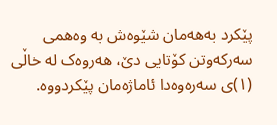پێکرد بەھەمان شێوەش بە وەھمی سەرکەوتن کۆتایی دێ، ھەروەک لە خاڵی (١)ی سەرەوەدا ئاماژەمان پێکردووە.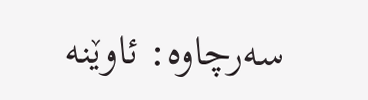سەرچاوە: ئاوێنە